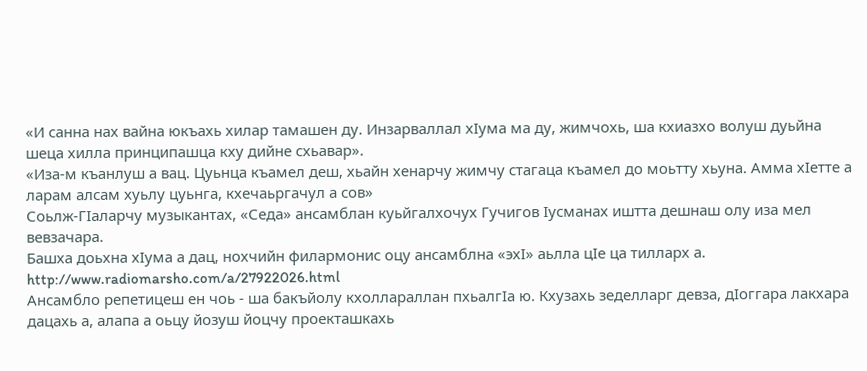«И санна нах вайна юкъахь хилар тамашен ду. Инзарваллал хIума ма ду, жимчохь, ша кхиазхо волуш дуьйна шеца хилла принципашца кху дийне схьавар».
«Иза-м къанлуш а вац. Цуьнца къамел деш, хьайн хенарчу жимчу стагаца къамел до моьтту хьуна. Амма хIетте а ларам алсам хуьлу цуьнга, кхечаьргачул а сов»
Соьлж-ГIаларчу музыкантах, «Седа» ансамблан куьйгалхочух Гучигов Iусманах иштта дешнаш олу иза мел вевзачара.
Башха доьхна хIума а дац, нохчийн филармонис оцу ансамблна «эхI» аьлла цIе ца тилларх а.
http://www.radiomarsho.com/a/27922026.html
Ансамбло репетицеш ен чоь - ша бакъйолу кхоллараллан пхьалгIа ю. Кхузахь зеделларг девза, дIоггара лакхара дацахь а, алапа а оьцу йозуш йоцчу проекташкахь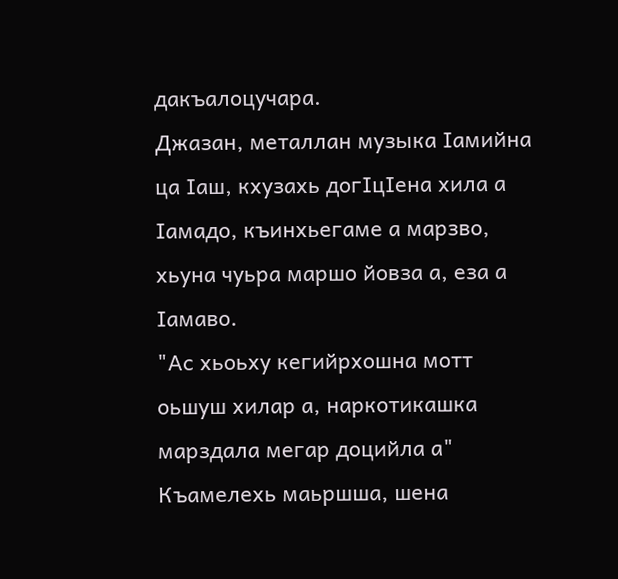дакъалоцучара.
Джазан, металлан музыка Iамийна ца Iаш, кхузахь догIцIена хила а Iамадо, къинхьегаме а марзво, хьуна чуьра маршо йовза а, еза а Iамаво.
"Ас хьоьху кегийрхошна мотт оьшуш хилар а, наркотикашка марздала мегар доцийла а"
Къамелехь маьршша, шена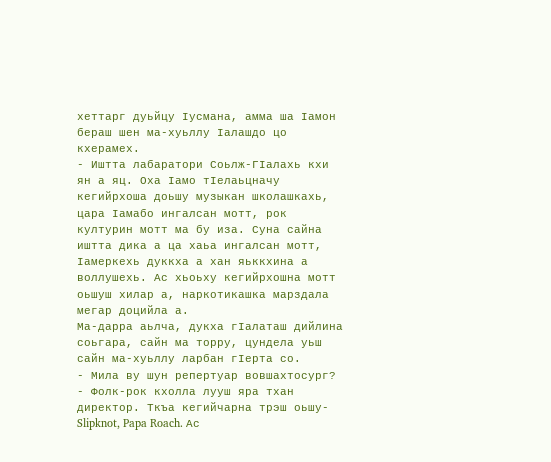хеттарг дуьйцу Iусмана, амма ша Iамон бераш шен ма-хуьллу Iалашдо цо кхерамех.
- Иштта лабаратори Соьлж-ГIалахь кхи ян а яц. Оха Iамо тIелаьцначу кегийрхоша доьшу музыкан школашкахь, цара Iамабо ингалсан мотт, рок културин мотт ма бу иза. Суна сайна иштта дика а ца хаьа ингалсан мотт, Iамеркехь дуккха а хан яьккхина а воллушехь. Ас хьоьху кегийрхошна мотт оьшуш хилар а, наркотикашка марздала мегар доцийла а.
Ма-дарра аьлча, дукха гIалаташ дийлина соьгара, сайн ма торру, цундела уьш сайн ма-хуьллу ларбан гIерта со.
- Мила ву шун репертуар вовшахтосург?
- Фолк-рок кхолла лууш яра тхан директор. Ткъа кегийчарна трэш оьшу- Slipknot, Papa Roach. Ас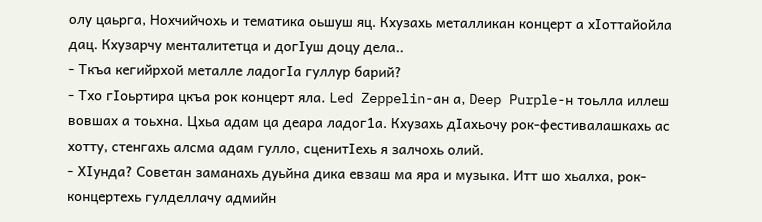олу цаьрга, Нохчийчохь и тематика оьшуш яц. Кхузахь металликан концерт а хIоттайойла дац. Кхузарчу менталитетца и догIуш доцу дела..
- Ткъа кегийрхой металле ладогIа гуллур барий?
- Тхо гIоьртира цкъа рок концерт яла. Led Zeppelin-ан а, Deep Purple-н тоьлла иллеш вовшах а тоьхна. Цхьа адам ца деара ладог1а. Кхузахь дIахьочу рок-фестивалашкахь ас хотту, стенгахь алсма адам гулло, сценитIехь я залчохь олий.
- ХIунда? Советан заманахь дуьйна дика евзаш ма яра и музыка. Итт шо хьалха, рок-концертехь гулделлачу адмийн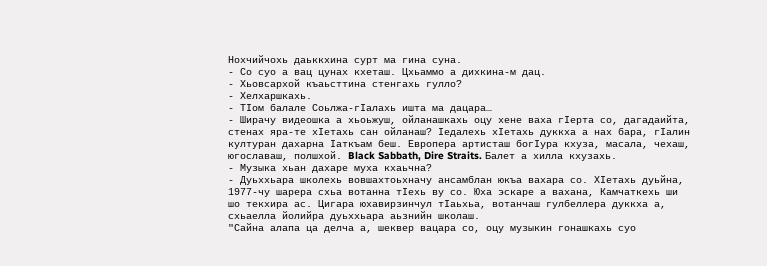Нохчийчохь даьккхина сурт ма гина суна.
- Со суо а вац цунах кхеташ. Цхьаммо а дихкина-м дац.
- Хьовсархой къаьсттина стенгахь гулло?
- Хелхаршкахь.
- ТIом балале Соьлжа-гIалахь ишта ма дацара…
- Ширачу видеошка а хьоьжуш, ойланашкахь оцу хене ваха гIерта со, дагадаийта, стенах яра-те хIетахь сан ойланаш? Iедалехь хIетахь дуккха а нах бара, гIалин културан дахарна Iаткъам беш. Европера артисташ богIура кхуза, масала, чехаш, югославаш, полшхой. Black Sabbath, Dire Straits. Балет а хилла кхузахь.
- Музыка хьан дахаре муха кхаьчна?
- Дуьххьара школехь вовшахтоьхначу ансамблан юкъа вахара со. ХIетахь дуьйна, 1977-чу шарера схьа вотанна тIехь ву со. Юха эскаре а вахана, Камчаткехь ши шо текхира ас. Цигара юхавирзинчул тIаьхьа, вотанчаш гулбеллера дуккха а, схьаелла йолийра дуьххьара аьзнийн школаш.
"Сайна алапа ца делча а, шеквер вацара со, оцу музыкин гонашкахь суо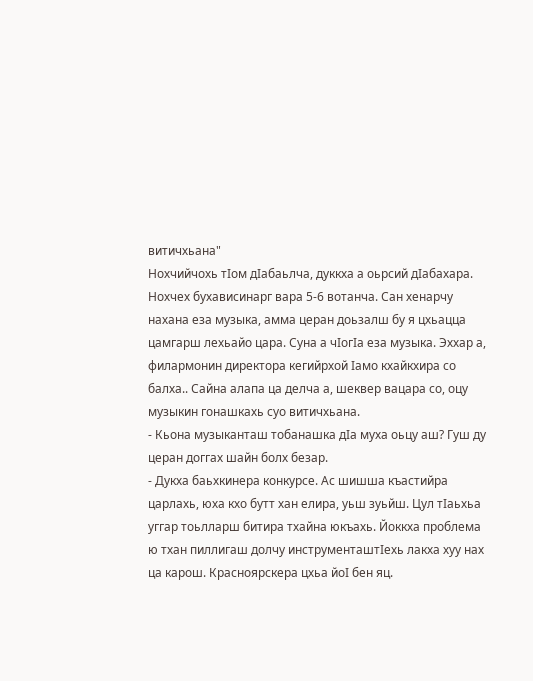витичхьана"
Нохчийчохь тIом дIабаьлча, дуккха а оьрсий дIабахара. Нохчех бухависинарг вара 5-6 вотанча. Сан хенарчу нахана еза музыка, амма церан доьзалш бу я цхьацца цамгарш лехьайо цара. Суна а чIогIа еза музыка. Эххар а, филармонин директора кегийрхой Iамо кхайкхира со балха.. Сайна алапа ца делча а, шеквер вацара со, оцу музыкин гонашкахь суо витичхьана.
- Кьона музыканташ тобанашка дIа муха оьцу аш? Гуш ду церан доггах шайн болх безар.
- Дукха баьхкинера конкурсе. Ас шишша къастийра царлахь, юха кхо бутт хан елира, уьш зуьйш. Цул тIаьхьа уггар тоьлларш битира тхайна юкъахь. Йоккха проблема ю тхан пиллигаш долчу инструменташтIехь лакха хуу нах ца карош. Красноярскера цхьа йоI бен яц.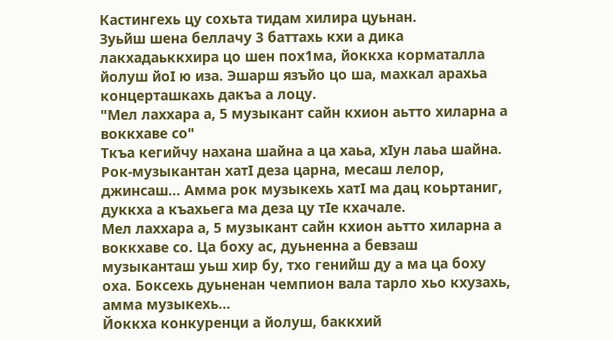Кастингехь цу сохьта тидам хилира цуьнан.
Зуьйш шена беллачу 3 баттахь кхи а дика лакхадаьккхира цо шен пох1ма, йоккха корматалла йолуш йоI ю иза. Эшарш язъйо цо ша, махкал арахьа концерташкахь дакъа а лоцу.
"Мел лаххара а, 5 музыкант сайн кхион аьтто хиларна а воккхаве со"
Ткъа кегийчу нахана шайна а ца хаьа, хIун лаьа шайна. Рок-музыкантан хатI деза царна, месаш лелор, джинсаш… Амма рок музыкехь хатI ма дац коьртаниг, дуккха а къахьега ма деза цу тIе кхачале.
Мел лаххара а, 5 музыкант сайн кхион аьтто хиларна а воккхаве со. Ца боху ас, дуьненна а бевзаш музыканташ уьш хир бу, тхо генийш ду а ма ца боху оха. Боксехь дуьненан чемпион вала тарло хьо кхузахь, амма музыкехь...
Йоккха конкуренци а йолуш, баккхий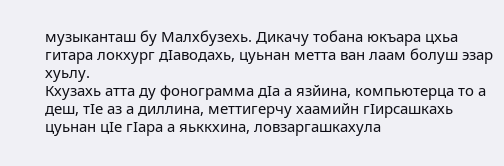музыканташ бу Малхбузехь. Дикачу тобана юкъара цхьа гитара локхург дIаводахь, цуьнан метта ван лаам болуш эзар хуьлу.
Кхузахь атта ду фонограмма дIа а язйина, компьютерца то а деш, тIе аз а диллина, меттигерчу хаамийн гIирсашкахь цуьнан цIе гIара а яьккхина, ловзаргашкахула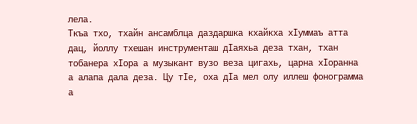лела.
Ткъа тхо, тхайн ансамблца даздаршка кхайкха хIуммаъ атта дац, йоллу тхешан инструменташ дIаяхьа деза тхан, тхан тобанера хIора а музыкант вузо веза цигахь, царна хIоранна а алапа дала деза. Цу тIе, оха дIа мел олу иллеш фонограмма а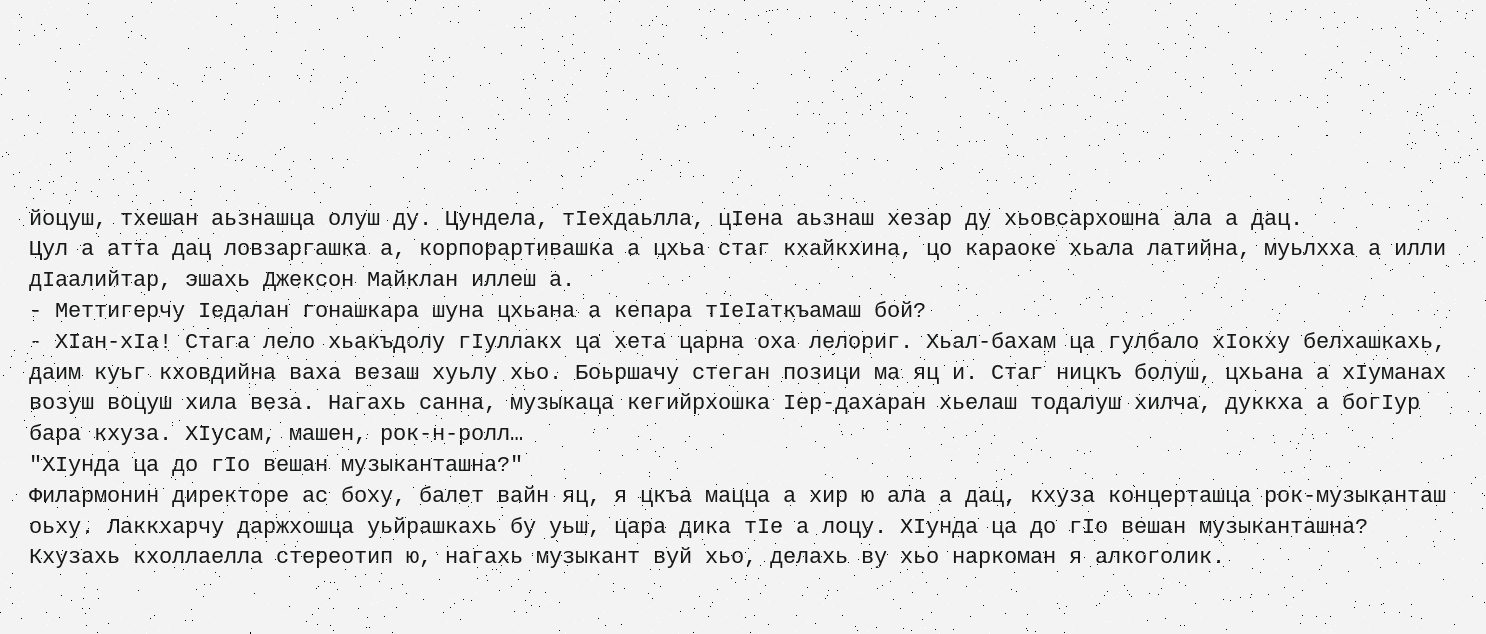йоцуш, тхешан аьзнашца олуш ду. Цундела, тIехдаьлла, цIена аьзнаш хезар ду хьовсархошна ала а дац.
Цул а атта дац ловзаргашка а, корпорартивашка а цхьа стаг кхайкхина, цо караоке хьала латийна, муьлхха а илли дIаалийтар, эшахь Джексон Майклан иллеш а.
- Меттигерчу Iедалан гонашкара шуна цхьана а кепара тIеIаткъамаш бой?
- ХIан-хIа! Стага лело хьакъдолу гIуллакх ца хета царна оха лелориг. Хьал-бахам ца гулбало хIокху белхашкахь, даим куьг кховдийна ваха везаш хуьлу хьо. Боьршачу стеган позици ма яц и. Стаг ницкъ болуш, цхьана а хIуманах возуш воцуш хила веза. Нагахь санна, музыкаца кегийрхошка Iер-дахаран хьелаш тодалуш хилча, дуккха а богIур бара кхуза. ХIусам, машен, рок-н-ролл…
"ХIунда ца до гIо вешан музыканташна?"
Филармонин директоре ас боху, балет вайн яц, я цкъа мацца а хир ю ала а дац, кхуза концерташца рок-музыканташ оьху. Лаккхарчу даржхошца уьйрашкахь бу уьш, цара дика тIе а лоцу. ХIунда ца до гIо вешан музыканташна?
Кхузахь кхоллаелла стереотип ю, нагахь музыкант вуй хьо, делахь ву хьо наркоман я алкоголик.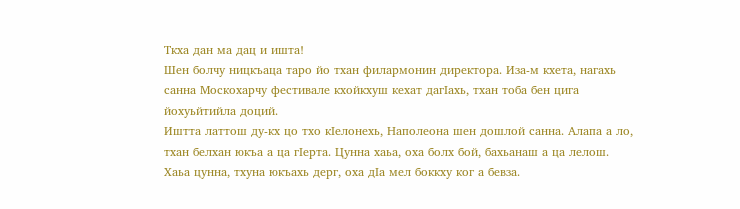Ткха дан ма дац и ишта!
Шен болчу ницкъаца таро йо тхан филармонин директора. Иза-м кхета, нагахь санна Москохарчу фестивале кхойкхуш кехат дагIахь, тхан тоба бен цига йохуьйтийла доций.
Иштта латтош ду-кх цо тхо кIелонехь, Наполеона шен дошлой санна. Алапа а ло, тхан белхан юкъа а ца гIерта. Цунна хаьа, оха болх бой, бахьанаш а ца лелош. Хаьа цунна, тхуна юкъахь дерг, оха дIа мел боккху ког а бевза.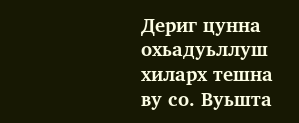Дериг цунна охьадуьллуш хиларх тешна ву со. Вуьшта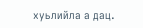хуьлийла а дац.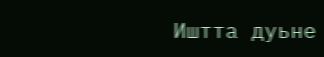Иштта дуьне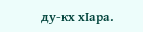ду-кх хIара.